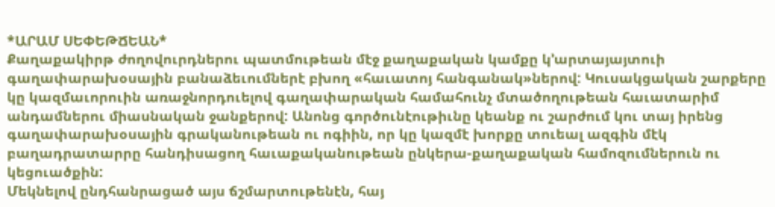*ԱՐԱՄ ՍԵՓԵԹՃԵԱՆ*
Քաղաքակիրթ ժողովուրդներու պատմութեան մէջ քաղաքական կամքը կ’արտայայտուի գաղափարախօսային բանաձեւումներէ բխող «հաւատոյ հանգանակ»ներով: Կուսակցական շարքերը կը կազմաւորուին առաջնորդուելով գաղափարական համահունչ մտածողութեան հաւատարիմ անդամներու միասնական ջանքերով: Անոնց գործունէութիւնը կեանք ու շարժում կու տայ իրենց գաղափարախօսային գրականութեան ու ոգիին, որ կը կազմէ խորքը տուեալ ազգին մէկ բաղադրատարրը հանդիսացող հաւաքականութեան ընկերա-քաղաքական համոզումներուն ու կեցուածքին:
Մեկնելով ընդհանրացած այս ճշմարտութենէն, հայ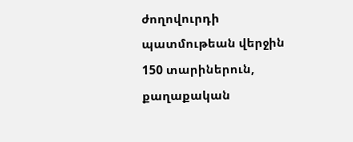ժողովուրդի պատմութեան վերջին 150 տարիներուն, քաղաքական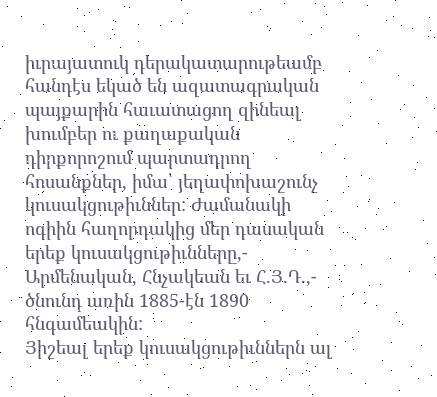իւրայատուկ դերակատարութեամբ հանդէս եկած են ազատագրական պայքարին հաւատացող զինեալ խումբեր ու քաղաքական դիրքորոշում պարտադրող հոսանքներ, իմա՝ յեղափոխաշունչ կուսակցութիւններ: Ժամանակի ոգիին հաղորդակից մեր դասական երեք կուսակցութիւնները,- Արմենական, Հնչակեան եւ Հ.Յ.Դ.,- ծնունդ առին 1885-էն 1890 հնգամեակին:
Յիշեալ երեք կուսակցութիւններն ալ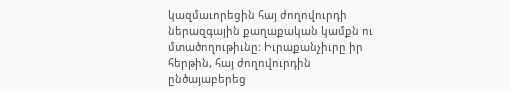կազմաւորեցին հայ ժողովուրդի ներազգային քաղաքական կամքն ու մտածողութիւնը: Իւրաքանչիւրը իր հերթին, հայ ժողովուրդին ընծայաբերեց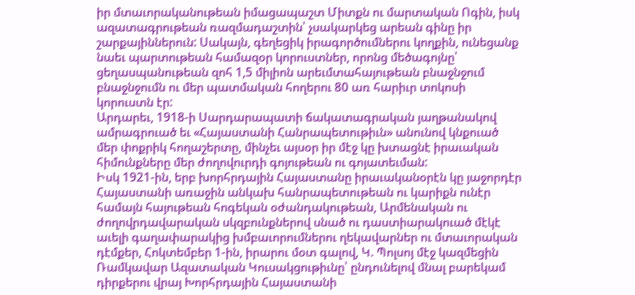իր մտաւորականութեան իմացապաշտ Միտքն ու մարտական Ոգին, իսկ ազատագրութեան ռազմադաշտին՝ չսակարկեց արեան գինը իր շարքայիններուն: Սակայն, գեղեցիկ իրագործումներու կողքին, ունեցանք նաեւ պարտութեան համազօր կորուստներ, որոնց մեծագոյնը՝ ցեղասպանութեան զոհ 1,5 միլիոն արեւմտահայութեան բնաջնջում բնաջնջումն ու մեր պատմական հողերու 80 առ հարիւր տոկոսի կորուստն էր:
Արդարեւ, 1918-ի Սարդարապատի ճակատագրական յաղթանակով ամրագրուած եւ «Հայաստանի Հանրապետութիւն» անունով կնքուած մեր փոքրիկ հողաշերտը, մինչեւ այսօր իր մէջ կը խտացնէ իրաւական հիմունքները մեր ժողովուրդի գոյութեան ու գոյատեւման:
Իսկ 1921-ին, երբ խորհրդային Հայաստանը իրաւականօրէն կը յաջորդէր Հայաստանի առաջին անկախ հանրապետութեան ու կարիքն ունէր համայն հայութեան հոգեկան օժանդակութեան, Արմենական ու ժողովրդավարական սկզբունքներով սնած ու դաստիարակուած մէկէ աւելի գաղափարակից խմբաւորումներու ղեկավարներ ու մտաւորական դէմքեր, Հոկտեմբեր 1-ին, իրարու մօտ գալով, Կ. Պոլսոյ մէջ կազմեցին Ռամկավար Ազատական Կուսակցութիւնը՝ ընդունելով մնալ բարեկամ դիրքերու վրայ Խորհրդային Հայաստանի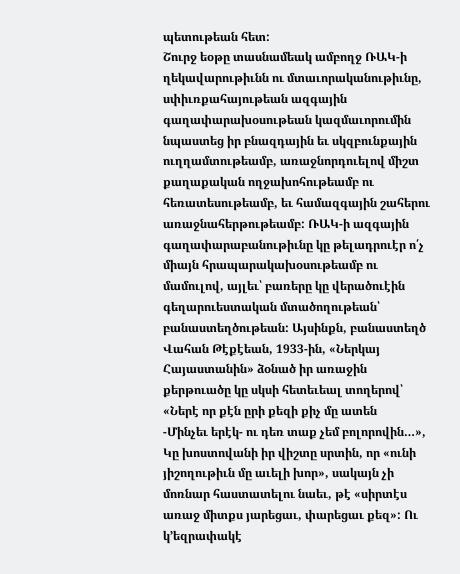պետութեան հետ:
Շուրջ եօթը տասնամեակ ամբողջ ՌԱԿ-ի ղեկավարութիւնն ու մտաւորականութիւնը, սփիւռքահայութեան ազգային գաղափարախօսութեան կազմաւորումին նպաստեց իր բնազդային եւ սկզբունքային ուղղամտութեամբ, առաջնորդուելով միշտ քաղաքական ողջախոհութեամբ ու հեռատեսութեամբ, եւ համազգային շահերու առաջնահերթութեամբ: ՌԱԿ-ի ազգային գաղափարաբանութիւնը կը թելադրուէր ո՛չ միայն հրապարակախօսութեամբ ու մամուլով, այլեւ՝ բառերը կը վերածուէին գեղարուեստական մտածողութեան՝ բանաստեղծութեան: Այսինքն, բանաստեղծ Վահան Թէքէեան, 1933-ին, «Ներկայ Հայաստանին» ձօնած իր առաջին քերթուածը կը սկսի հետեւեալ տողերով՝
«Ներէ որ քէն ըրի քեզի քիչ մը ատեն
-Մինչեւ երէկ- ու դեռ տաք չեմ բոլորովին…»,
Կը խոստովանի իր վիշտը սրտին, որ «ունի յիշողութիւն մը աւելի խոր», սակայն չի մոռնար հաստատելու նաեւ, թէ «սիրտէս առաջ միտքս յարեցաւ, փարեցաւ քեզ»: Ու կ’եզրափակէ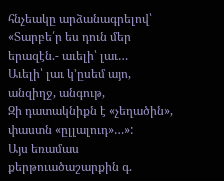հնչեակը արձանագրելով՝
«Տարբե՛ր ես դուն մեր երազէն.- աւելի՝ լաւ…
Աւելի՝ լաւ կ’ըսեմ այո, անզիղջ, անգութ,
Զի դատակնիքն է «չեղածին», փաստն «ըլլալուդ»…»:
Այս եռամաս քերթուածաշարքին գ.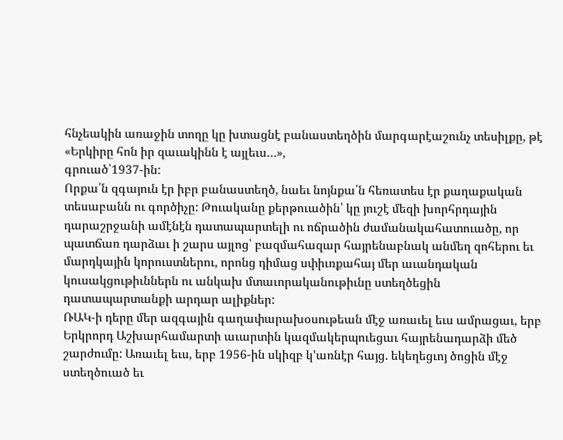հնչեակին առաջին տողը կը խտացնէ բանաստեղծին մարգարէաշունչ տեսիլքը, թէ
«Երկիրը հոն իր զաւակինն է այլեւս…»,
գրուած՝1937-ին:
Որքա՛ն զգայուն էր իբր բանաստեղծ, նաեւ նոյնքա՛ն հեռատես էր քաղաքական տեսաբանն ու գործիչը: Թուականը քերթուածին՝ կը յուշէ մեզի խորհրդային դարաշրջանի ամէնէն դատապարտելի ու ոճրածին ժամանակահատուածը, որ պատճառ դարձաւ ի շարս այլոց՝ բազմահազար հայրենաբնակ անմեղ զոհերու եւ մարդկային կորուստներու, որոնց դիմաց սփիւռքահայ մեր աւանդական կուսակցութիւններն ու անկախ մտաւորականութիւնը ստեղծեցին դատապարտանքի արդար ալիքներ:
ՌԱԿ-ի դերը մեր ազգային գաղափարախօսութեան մէջ առաւել եւս ամրացաւ, երբ Երկրորդ Աշխարհամարտի աւարտին կազմակերպուեցաւ հայրենադարձի մեծ շարժումը: Առաւել եւս, երբ 1956-ին սկիզբ կ’առնէր հայց. եկեղեցւոյ ծոցին մէջ ստեղծուած եւ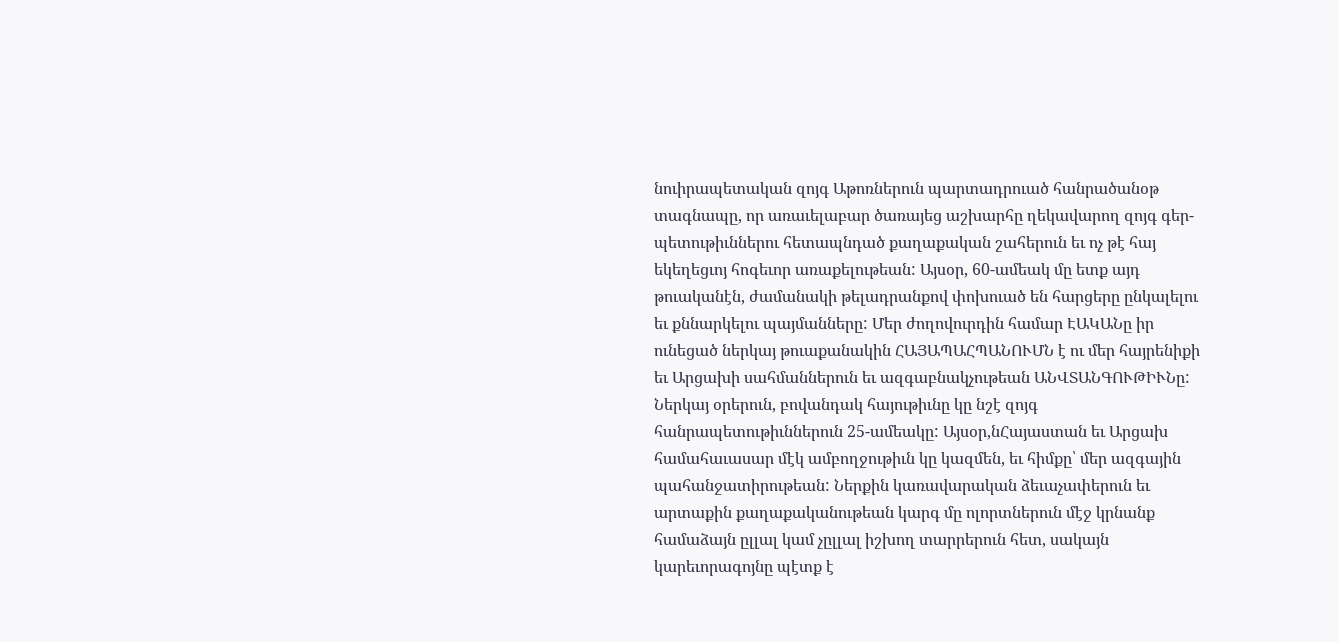նուիրապետական զոյգ Աթոռներուն պարտադրուած հանրածանօթ տագնապը, որ առաւելաբար ծառայեց աշխարհը ղեկավարող զոյգ գեր-պետութիւններու հետապնդած քաղաքական շահերուն եւ ոչ թէ հայ եկեղեցւոյ հոգեւոր առաքելութեան: Այսօր, 60-ամեակ մը ետք այդ թուականէն, ժամանակի թելադրանքով փոխուած են հարցերը ընկալելու եւ քննարկելու պայմանները: Մեր ժողովուրդին համար ԷԱԿԱՆը իր ունեցած ներկայ թուաքանակին ՀԱՅԱՊԱՀՊԱՆՈՒՄՆ է ու մեր հայրենիքի եւ Արցախի սահմաններուն եւ ազգաբնակչութեան ԱՆՎՏԱՆԳՈՒԹԻՒՆը:
Ներկայ օրերուն, բովանդակ հայութիւնը կը նշէ զոյգ հանրապետութիւններուն 25-ամեակը: Այսօր,նՀայաստան եւ Արցախ համահաւասար մէկ ամբողջութիւն կը կազմեն, եւ հիմքը՝ մեր ազգային պահանջատիրութեան: Ներքին կառավարական ձեւաչափերուն եւ արտաքին քաղաքականութեան կարգ մը ոլորտներուն մէջ կրնանք համաձայն ըլլալ կամ չըլլալ իշխող տարրերուն հետ, սակայն կարեւորագոյնը պէտք է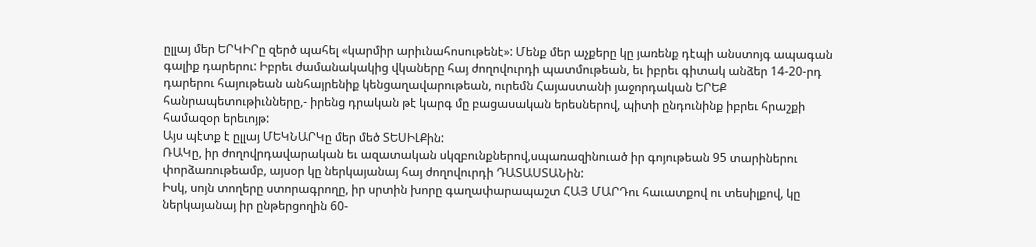ըլլայ մեր ԵՐԿԻՐը զերծ պահել «կարմիր արիւնահոսութենէ»: Մենք մեր աչքերը կը յառենք դէպի անստոյգ ապագան գալիք դարերու: Իբրեւ ժամանակակից վկաները հայ ժողովուրդի պատմութեան, եւ իբրեւ գիտակ անձեր 14-20-րդ դարերու հայութեան անհայրենիք կենցաղավարութեան, ուրեմն Հայաստանի յաջորդական ԵՐԵՔ հանրապետութիւնները,- իրենց դրական թէ կարգ մը բացասական երեսներով, պիտի ընդունինք իբրեւ հրաշքի համազօր երեւոյթ:
Այս պէտք է ըլլայ ՄԵԿՆԱՐԿը մեր մեծ ՏԵՍԻԼՔին:
ՌԱԿը, իր ժողովրդավարական եւ ազատական սկզբունքներով,սպառազինուած իր գոյութեան 95 տարիներու փորձառութեամբ, այսօր կը ներկայանայ հայ ժողովուրդի ԴԱՏԱՍՏԱՆին:
Իսկ, սոյն տողերը ստորագրողը, իր սրտին խորը գաղափարապաշտ ՀԱՅ ՄԱՐԴու հաւատքով ու տեսիլքով, կը ներկայանայ իր ընթերցողին 60-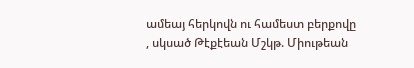ամեայ հերկովն ու համեստ բերքովը , սկսած Թէքէեան Մշկթ. Միութեան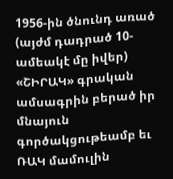1956-ին ծնունդ առած (այժմ դադրած 10-ամեակէ մը իվեր) «ՇԻՐԱԿ» գրական ամսագրին բերած իր մնայուն գործակցութեամբ եւ ՌԱԿ մամուլին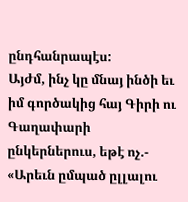ընդհանրապէս:
Այժմ, ինչ կը մնայ ինծի եւ իմ գործակից հայ Գիրի ու Գաղափարի ընկերներուս, եթէ ոչ.- «Արեւն ըմպած ըլլալու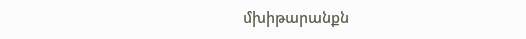մխիթարանքն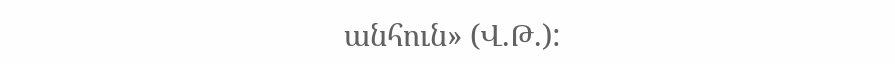անհուն» (Վ.Թ.):